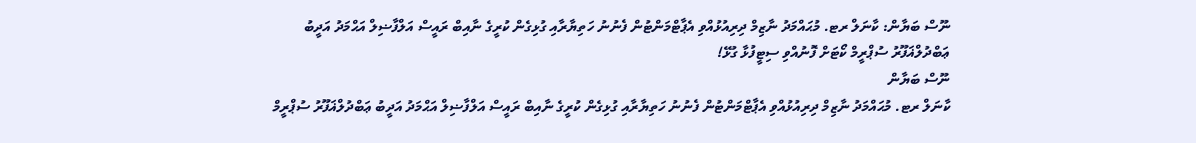ނޫސް ބަޔާން: ކާނަލް ރޓ. މުޙައްމަދު ނާޒިމް ދިރިއުޅުއްވި އެޕާޓްމަންޓުން ފެނުނު ހަތިޔާރާއި ގުޅިގެން ކުރީގެ ނާއިބް ރައީސް އަލްފާޟިލް އަޙްމަދު އަދީބު ޢަބްދުލްޣަފޫރު ސުޕްރީމް ކޯޓަށް ފޮނުއްވި ސިޓީފުޅާ ގުޅޭ!
ނޫސް ބަޔާން
ކާނަލް ރޓ. މުޙައްމަދު ނާޒިމް ދިރިއުޅުއްވި އެޕާޓްމަންޓުން ފެނުނު ހަތިޔާރާއި ގުޅިގެން ކުރީގެ ނާއިބް ރައީސް އަލްފާޟިލް އަޙްމަދު އަދީބު ޢަބްދުލްޣަފޫރު ސުޕްރީމް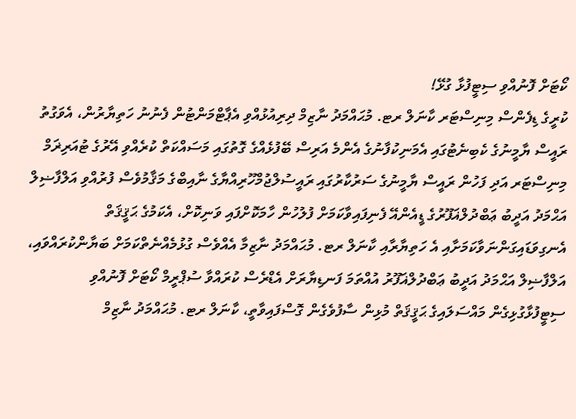ކޯޓަށް ފޮނުއްވި ސިޓީފުޅާ ގުޅޭ!
ކުރީގެ ޑިފެންސް މިނިސްޓަރ ކާނަލް ރޓ. މުޙައްމަދު ނާޒިމް ދިރިއުޅުއްވި އެޕާޓްމަންޓުން ފެނުނު ހަތިޔާރުން، އެވަގުތު ރައީސް ޔާމީނުގެ ކެބިނެޓުގައި އެމަނިކުފާނުގެ އެންމެ އަރިސް ބޭފުޅެއްގެ ގޮތުގައި މަސައްކަތް ކުރެއްވި އޭރުގެ ޓުއަރިޜަމް މިނިސްޓަރ އަދި ފަހުން ރައީސް ޔާމީނުގެ ސަރުކާރުގައި ރައީސުލްޖުމްހޫރިއްޔާގެ ނާއިބްގެ މަޤާމުވެސް ފުރުއްވި އަލްފާޟިލް އަޙްމަދު އަދީބު ޢަބްދުލްޣަފޫރުގެ ޑީއެންއޭ ފެނިފައިވާކަމަށް ފުލުހުން ހާމަކޮށްފައި ވަނިކޮށް، އެކަމުގެ ޙަޤީޤަތް އެނގިވަޑައިގަންނަވާކަމަށާއި އެ ހަތިޔާރާއި ކާނަލް ރޓ. މުޙައްމަދު ނާޒިމާ އެއްވެސް ގުޅުމެއްނެތްކަމަށް ބަޔާންކުރައްވައި، އަލްފާޟިލް އަޙްމަދު އަދީބު ޢަބްދުލްޣަފޫރު އުއްތަމަ ފަނޑިޔާރަށް އެޑްރެސް ކުރައްވާ ސުޕްރީމް ކޯޓަށް ފޮނުއްވި ސިޓީފުޅާގުޅިގެން މައްސަލައިގެ ޙަޤީޤަތް މުޅިން ސާފުވެގެން ގޮސްފައިވާތީ، ކާނަލް ރޓ. މުޙައްމަދު ނާޒިމް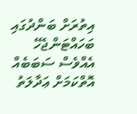އިތުރަށް ބަންދުގައި ބަހައްޓަންޖެހޭ އެއްވެސް ސަބަބެއް އޮތްކަމަށް ޢަދާލަތު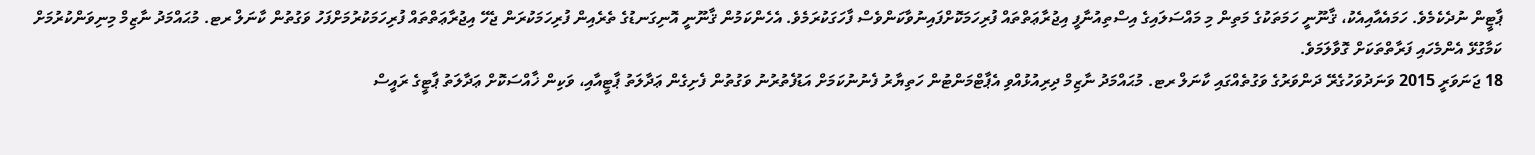ޕާޓީން ނުދެކެމެވެ. ހަމައެއާއިއެކު، ޤާނޫނީ ހަމަތަކުގެ މަތިން މި މައްސަލައިގެ އިސްތިއުނާފީ އިޖުރާޢަތްތައް ފުރިހަމަކޮށްފައިނުވާކަންވެސް ފާހަގަކުރަމެވެ. އެހެންކަމުން ޤާނޫނީ އޮނިގަނޑުގެ ތެރެއިން ފުރިހަމަކުރަން ޖެހޭ އިޖުރާޢަތްތައް ފުރިހަމަކުރުމަށްފަހު ވަގުތުން ކާނަލް ރޓ. މުޙައްމަދު ނާޒިމް މިނިވަންކުރުމަށް ކަމާގުޅޭ އެންމެހައި ފަރާތްތަކަށް ގޮވާލަމަވެ.
18 ޖަނަވަރީ 2015 ވަނަދުވަހުގެރޭ ދަންވަރުގެ ވަގުތެއްގައި ކާނަލް ރޓ. މުޙައްމަދު ނާޒިމް ދިރިއުޅުއްވި އެޕާޓްމަންޓުން ހަތިޔާރު ފެނުނުކަމަށް އަޑުފެތުރުނު ވަގުތުން ފެށިގެން ޢަދާލަތު ޕާޓީއާއި، ވަކިން ޚާއްސަކޮށް ޢަދާލަތު ޕާޓީގެ ރައީސް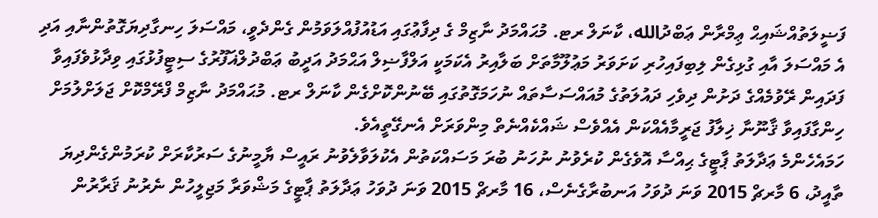ފަޟީލަތުއްޝައިޙް ޢިމްރާން ޢަބްދުالله، ކާނަލް ރޓ. މުޙައްމަދު ނާޒިމް ގެ ދިފާޢުގައި އަޑުއުފުއްލަވަމުން ގެންދެވީ، މައްސަލަ ހިނގާދިޔަގޮތުންނާއި އަދި އެ މައްސަލަ އާއި ގުޅިގެން ލިބިފައިހުރި ކަށަވަރު މަޢުލޫމާތަށް ބަލާއިރު އެކަމަކީ އަލްފާޟިލް އަޙްމަދު އަދީބު ޢަބްދުލްޣަފޫރުގެ ސިޓީފުޅުގައި ވިދާޅުވެފައިވާ ފަދައިން ރޭވުމެއްގެ ދަށުން ދިވެހި ދައުލަތުގެ މުއައްސަސާތައް ނުހަމަގޮތުގައި ބޭނުންކޮށްގެން ކާނަލް ރޓ. މުޙައްމަދު ނާޒިމް ފްރޭމްކޮށް ޖަލަށްލުމަށް ހިންގާފައިވާ ޤާނޫނާ ޚިލާފު ޖަރީމާއެއްކަން އެއްވެސް ޝައްކެއްނެތް މިންވަރަށް އެނގޭތީއެވެ.
ހަމައެހެންމެ ޢަދާލަތު ޕާޓީގެ ޙިއްސާ އޮވެގެން ކުރެވުނު ނުހަނު ބުރަ މަސައްކަތުން އެކުލަވާލެވުނު ރައީސް ޔާމީނުގެ ސަރުކާރަށް ކުރަމުންގެންދިޔަ ތާއީދު، 6 މާރޗް 2015 ވަނަ ދުވަހު އަނބުރާގެނެސް، 16 މާރޗް 2015 ވަނަ ދުވަހު ޢަދާލަތު ޕާޓީގެ މަޝްވަރާ މަޖިލީހުން ނެރުނު ޤަރާރުން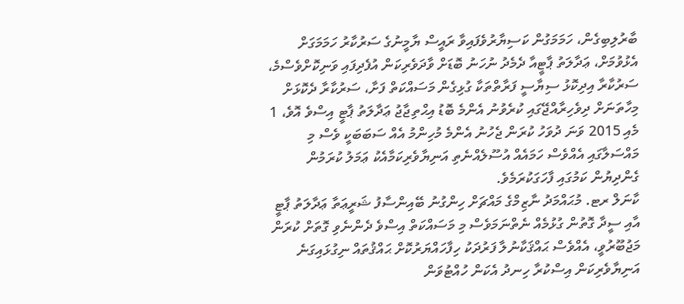ބާރުލިބިގެން، ހަމަމަގުން ކަސިޔާރުވެފައިވާ ރައީސް ޔާމީނުގެ ސަރުކާރު ހަމަމަގަށް އެޅުވުމަށް، ޢަދާލަތު ޕާޓީއާ ދެމެދު ނުހަނު ބޮޑަށް ވާދަވެރިކަން އުފެދިފައި ވަނިކޮށްވެސްމެ، ސަރުކާރާ އިދިކޮޅު ސިޔާސީ ފަރާތްތަކާ ގުޅިގެން މަސައްކަތް ފަށާ، ސަރުކާރާ ދެކޮޅަށް މިހާތަނަށް ދިވެހިރާއްޖޭގައި ކުރެވުނު އެންމެ ބޮޑު އިޙްތިޖާޖު ޢަދާލަތު ޕާޓީ އިސްވެ އޮވެ، 1 މެއި 2015 ވަނަ ދުވަހު ކުރަން ޖެހުނު އެންމެ މުހިންމު އެއް ސަބަބަކީ ވެސް މި މައްސަލާގައި އެއްވެސް ހަމައެއް އުސޫލެއްނެތި އަނިޔާވެރިކަމާއެކު ޢަމަލު ކުރަމުން ގެންދިޔުން ކަމުގައި ފާހަގަކުރަމެވެ.
ކާނަލް ރޓ. މުޙައްމަދު ނާޒިމްގެ މައްޗަށް ހިންގުނު ބޭއިންސާފު ޝަރީޢަތާ ޢަދާލަތު ޕާޓީ އާއި ސީދާ ގޮތުން ގުޅުމެއް ނެތްނަމަވެސް މި މަސައްކަތް އިސްވެ ދެންނެވި ގޮތަށް ކުރަން މަޖުބޫރުވީ، އެއްވެސް ޙައްޤަކާނުލާ ފަރުދަކު ހިފާހައްޔަރުކޮށް ޙައްޤުތައް ނިގުޅައިގަނެ އަނިޔާވެރިކަން އިސްކުރާ ހިނދު އެކަން ހުއްޓުވަން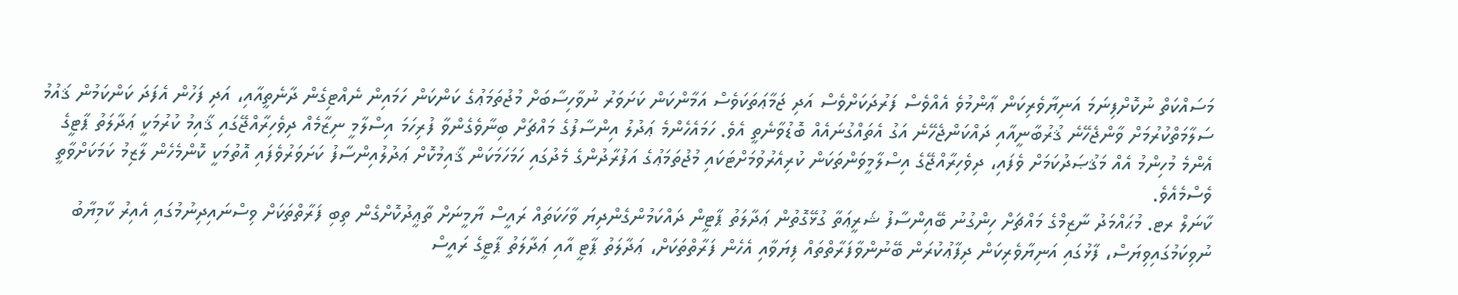މަސައްކަތް ނުކޮށްފިނަމަ އަނިޔާވެރިކަން ޢާންމުވެ އެއްވެސް ފަރުދަކަށްވެސް އަދި ޖަމާޢަތަކަވެސް އަމާންކަން ކަށަވަރު ނުވާހިސާބަށް މުޖުތަމަޢުގެ ކަންކަން ހަމައިން ނެއްޓިގެން ދާނެތީއާއި، އަދި ފަހުން އެފަދަ ކަންކަމުން ޤައުމު ސަލާމަތްކުރުމަށް ވާންޖެހޭނެ ޤުރުބާނީއާއި ދައްކަންޖެހޭނެ އަގު އެތައްގުނައެއް ބޮޑުވާނެތީ އެވެ. ހަމައެހެންމެ ޢަދުލު އިންސާފުގެ މައްޗަށް ބިނާވެގެންވާ ފުރިހަމަ އިސްލާމީ ނިޒާމެއް ދިވެހިރާއްޖޭގައި ޤާއިމު ކުރުމަކީ ޢަދާލަތު ޕާޓީގެ އެންމެ މުހިންމު އެއް މަޤުޞަދުކަމަށް ވެފައި، ދިވެހިރާއްޖޭގެ އިސްލާމީވަންތަކަން ކުރިއެރުވުމަށްޓަކައި މުޖުތަމަޢުގެ އަފުރާދުންގެ މެދުގައި ހަމަހަމަކަން ޤާއިމުކޮށް ޢަދުލުއިންސާފު ކަށަވަރުވެފައި އޮތުމަކީ ކޮންމެހެން ލާޒިމު ކަމަކަށްވާތީ ވެސްމެއެވެ.
ކާނަލް ރޓ. މުޙައްމަދު ނާޒިމްގެ މައްޗަށް ހިންގުނު ބޭއިންސާފު ޝަރީޢަތާ ގުޅޭގޮތުން ޢަދާލަތު ޕާޓީން ދައްކަމުންގެންދިޔަ ވާހަކަތައް ރައީސް ޔާމީނަށް ތާޢީދުކޮށްގެން ތިބި ފަރާތްތަކަށް ވިސްނައިދިނުމުގައި އެއިރު ކާމިޔާބު ނުވިކަމުގައިވިޔަސް، ފާޅުގައި އަނިޔާވެރިކަން ދިފާޢުކުރަން ބޭނުންވާފަރާތްތައް ފިޔަވާއި އެހެން ފަރާތްތަކަށް، ޢަދާލަތު ޕާޓީ އާއި ޢަދާލަތު ޕާޓީގެ ރައީސް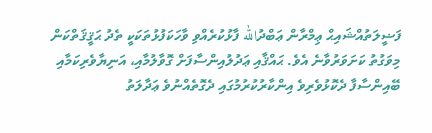ފަޟީލަތުއްޝައިޙް ޢިމްރާން ޢަބްދުالله ފާޅުކުރެއްވި ވާހަކަފުޅުތަކަކީ ތެދު ޙަޤީޤަތްކަން މިވަގުތު ކަށަވަރުވާނެ އެވެ. ޙައްޤާއި ޢަދުލުއިންސާފަށް ގޮވާލުމާއި، އަނިޔާވެރިކަމާއި ބޭއިންސާފާ ދެކޮޅުވެރިވެ އިންކާރުކުރުމުގައި ދެގޮތެއްނުވެ ޢަދާލަތު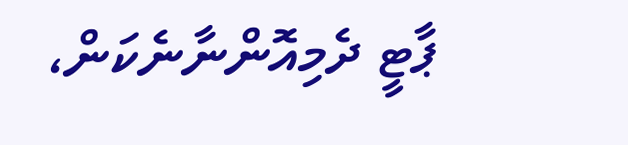ޕާޓީ ދެމިއޮންނާނެކަން،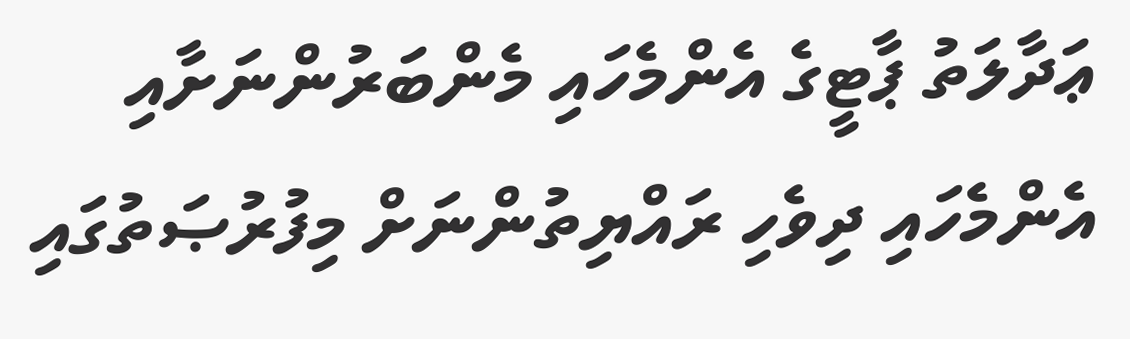ޢަދާލަތު ޕާޓީގެ އެންމެހައި މެންބަރުންނަށާއި އެންމެހައި ދިވެހި ރައްޔިތުންނަށް މިފުރުޞަތުގައި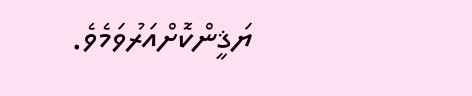ޔަޤީންކޮށްއަރުވަމެވެ.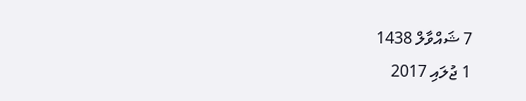7 ޝައްވާލް 1438
1 ޖުލައި 2017